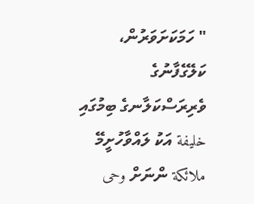" ހަމަކަށަވަރުން، ކަލޭގެފާނުގެ ވެރިރަސްކަލާނގެ ބިމުގައި خليفة އަކު ލައްވާހުށީމޭ
ملائكة ންނަށް وحى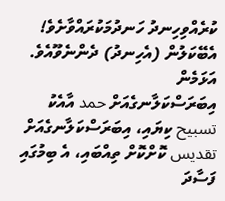ކުރެއްވިހިނދު ހަނދުމަކުރައްވާށެވެ! އެބޭކަލުން (އެހިނދު) ދެންނެވޫއެވެ. އަޅަމެން
އިބަރަސްކަލާނގެއަށް حمد އާއެކު تسبيح ކިޔައި، އިބަރަސްކަލާނގެއަށް تقديس ކޮށްކޮށް ތިއްބައި، އެ ބިމުގައި ފަސާދަ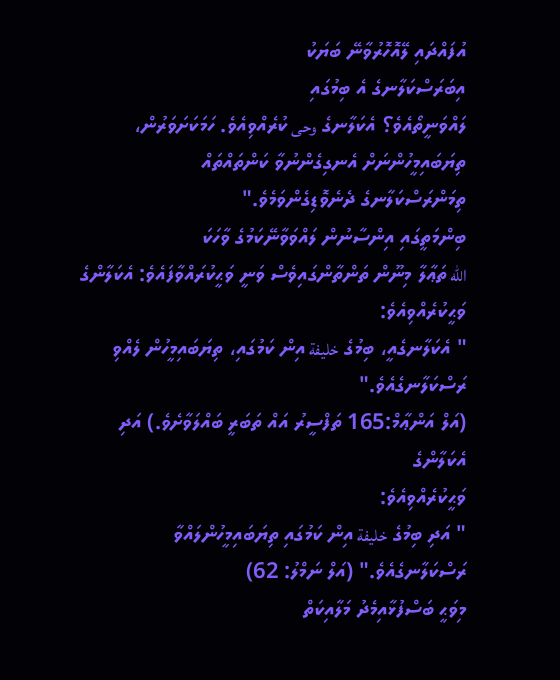އުފައްދައި ލޭއޮހޮރުވާނޭ ބަޔަކު
އިބަރަސްކަލާނގެ އެ ބިމުގައި
ލައްވަނީތޯއެވެ؟ އެކަލާނގެ وحى ކުރެއްވިއެވެ. ހަމަކަށަވަރުން، ތިޔަބައިމީހުންނަށް އެނގިގެންނުވާ ކަންތައްތައް
ތިމަންރަސްކަލާނގެ ދެނެވޮޑިގެންވަމެވެ."
ބިންމަތީގައި އިންސާނުން ލައްވަވާނޭކަމުގެ ވާހަކަ
الله ތަޢާލާ މިނޫން ތަންތާންގައިވެސް ވަނީ ވަޙީކުރައްވާފައެވެ: އެކަލާންގެ
ވަޙީކުރެއްވިއެވެ:
" އެކަލާނގެއީ، ބިމުގެ خليفة އިން ކަމުގައި، ތިޔަބައިމީހުން ލެއްވި ރަސްކަލާނގެއެވެ."
(އަލް އަންޢާމް:165 ތަފްސީރު އައް ތަބަރީ ބައްލަވާށެވެ.) އަދި އެކަލާންގެ
ވަޙީކުރެއްވިއެވެ:
" އަދި ބިމުގެ خليفة އިން ކަމުގައި ތިޔަބައިމީހުންލައްވާ ރަސްކަލާނގެއެވެ." (އަލް ނަމްލު: 62)
މިވަޙީ ބަސްފުޅާއިމެދު މަލާއިކަތް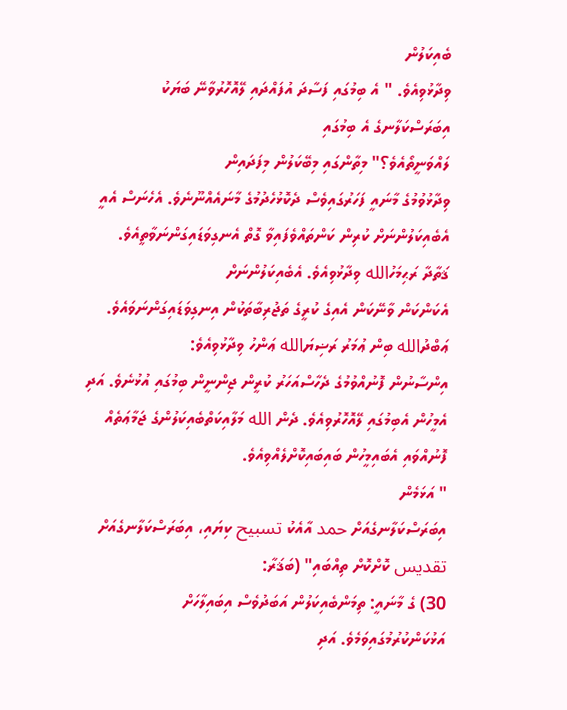ބެއިކަލުން
ވިދާޅުވިއެވެ. " އެ ބިމުގައި ފަސާދަ އުފައްދައި ލޭއޮހޮރުވާނޭ ބަޔަކު
އިބަރަސްކަލާނގެ އެ ބިމުގައި
ލައްވަނީތޯއެވެ؟" މިތާންގައި މިބޭކަލުން މިފަދައިން
ވިދާޅުވުމުގެ މާނައީ ފަހަރުގައިވެސް ދެކޮޅުހެދުމުގެ މާނައެއްނޫނެވެ. އެހެނަސް އެއީ
އެބެއިކަލުންނަށް ކުރިން ކަންތައްވެފައިވާ ގޮތް އެނގިވަޑައިގަންނަވާތީއެވެ.
ޤަތާދާ ރަޙިމަހުالله ވިދާޅުވިއެވެ. އެބެއިކަލުންނަށް
އެކަންކަން ވާނޭކަން އެއިގެ ކުރީގެ ތަޖުރިބާތަކުން އިނގިވަޑައިގަންނަވައެވެ.
ޢަބްދުالله ބިން ޢުމަރު ރަޟިޔަالله ޢަންހު ވިދާޅުވިއެވެ:
އިންސާނުން ފޮނުއްވުމުގެ ދެހާސްއަހަރު ކުރީން ޖިންނީން ބިމުގައި އުޅުނެވެ. އަދި
އެމީހުން އެބިމުގައި ލޭއޮހޮރުވިއެވެ. ދެން الله މަލާއިކަތްބެއިކަލުންގެ ޖަމާޢަތެއް
ފޮނުއްވައި އެބައިމީހުން ބައިބައިކޮށްލެއްވިއެވެ.
" އަޅަމެން
އިބަރަސްކަލާނގެއަށް حمد އާއެކު تسبيح ކިޔައި، އިބަރަސްކަލާނގެއަށް تقديس ކޮށްކޮށް ތިއްބައި" (ބަޤަރާ:
30) ގެ މާނައީ: ތިމަންބެއިކަލުން އަބަދުވެސް އިބައިލާހަށް
އަޅުކަންކުރުމުގައިވަމެވެ. އަދި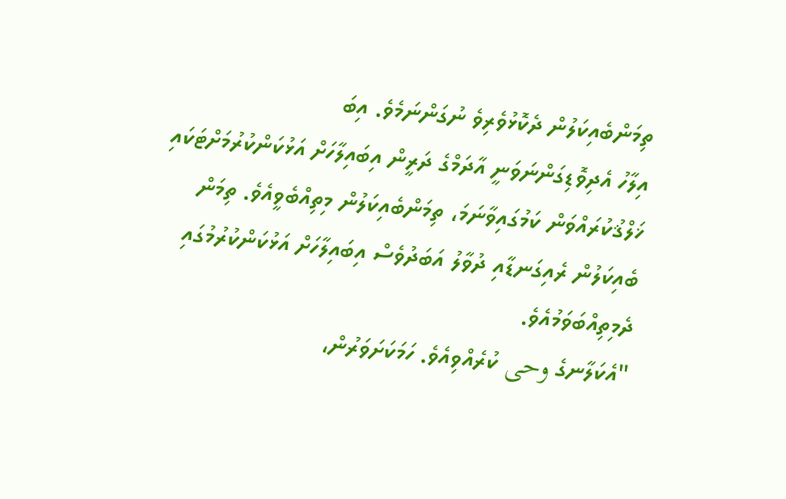ތިމަންބެއިކަލުން ދެކޮޅުވެރިވެ ނުގަންނަމެވެ. އިބަ
އިލާހު އެދިވޮޑިގަންނަވަނީ އާދަމްގެ ދަރީން އިބައިލާހަށް އަޅުކަންކުރުމަށްޓަކައި
ޚަލްޤުކުރައްވަން ކަމުގައިވާނަމަ، ތިމަންބެއިކަލުން މިތިއްބެވީއެވެ. ތިމަން
ބެއިކަލުން ރެއިގަނޑާއި ދުވާލު އަބަދުވެސް އިބައިލާހަށް އަޅުކަންކުރުމުގައި
ދެމިތިއްބަވަމުއެވެ.
"އެކަލާނގެ وحى ކުރެއްވިއެވެ. ހަމަކަށަވަރުން،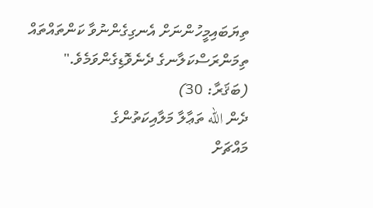ތިޔަބައިމީހުންނަށް އެނގިގެންނުވާ ކަންތައްތައް
ތިމަންރަސްކަލާނގެ ދެނެވޮޑިގެންވަމެވެ."
(ބަޤަރާ: 30)
ދެން الله ތަޢާލާ މަލާއިކަތުންގެ
މައްޗަށް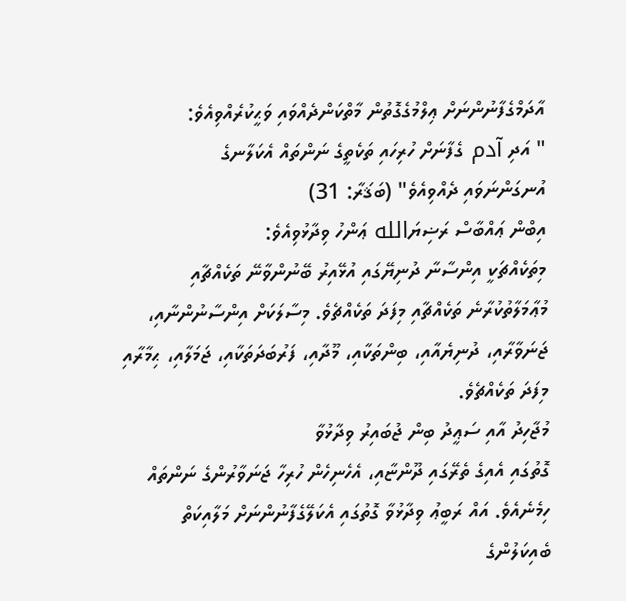އާދަމްގެފާނުންނަށް ޢިލްމުގެގޮތުން މާތްކަންދެއްވައި ވަޙީކުރެއްވިއެވެ:
" އަދި آدم ގެފާނަށް ހުރިހައި ތަކެތީގެ ނަންތައް އެކަލާނގެ
އުނގަންނަވައި ދެއްވިއެވެ" (ބަޤަރާ: 31)
އިބްން ޢައްބާސް ރަޟިޔަالله ޢަންހު ވިދާޅުވިއެވެ:
މިތަކެއްޗަކީ އިންސާނާ ދުނިޔޭގައި އުޅޭއިރު ބޭނުންވާނޭ ތަކެއްޗާއި
މުޢާމަލާތުކުރާނެ ތަކެއްޗާއި މިފަދަ ތަކެއްޗެވެ. މިސާލަކަށް އިންސާނުންނާއި،
ޖަނަވާރާއި، ދުނިޔެއާއި، ބިންތަކާއި، މޫދާއި، ފަރުބަދަތަކާއި، ޖަމަލާއި، ޙިމާރާއި
މިފަދަ ތަކެއްޗެވެ.
މުޖާހިދު އާއި ސަޢީދު ބިން ޖުބައިރު ވިދާޅުވާ
ގޮތުގައި އެއިގެ ތެރޭގައި ދޫންޏާއި، އެހެނިހެން ހުރިހާ ޖަނަވާރުންގެ ނަންތައް
ހިމެނެއެވެ. އައް ރަބީޢު ވިދާޅުވާ ގޮތުގައި އެކަލޭގެފާނުންނަށް މަލާއިކަތް
ބެއިކަލުންގެ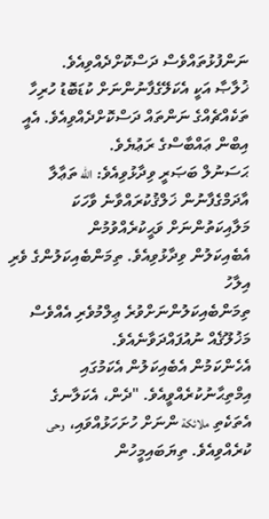ނަންފުޅުތައްވެސް ދަސްކޮށްދެއްވިއެވެ.
ޚުލާޞާ އަކީ އެކަލޭގެފާނުންނަށް ކުޑަބޮޑު ހުރިހާ
ތަކެއްޗެއްގެ ނަންތައް ދަސްކޮށްދެއްވިއެވެ. އެއީ އިބްން ޢައްބާސްގެ ރަޢުޔެވެ.
ޙަސަނުލް ބަޞަރީ ވިދާޅުވިއެވެ: الله ތަޢާލާ
އާދަމްގެފާނުން ޚަލްޤުކުރައްވާނެ ވާހަކަ މަލާއިކަތުންނަށް ވަޙީކުރެއްވުމުން
އެބެއިކަލުން ވިދާޅުވިއެވެ. ތިމަންބެއިކަލުންގެ ވެރި އިލާހު
ތިމަންބެއިކަލުންނަށްވުރެ ޢިލްމުވެރި އެއްވެސް މަޚުލޫޤެއް ނުއުފައްދަވާނެއެވެ.
އެހެންކަމުން އެބެއިކަލުން އެކަމުގައި އިމްތިޙާނުކުރެއްވީއެވެ. "ދެން، އެކަލާނގެ
އެތަކެތި ملائكة ންނަށް ހުށަހަޅުއްވައި، وحى ކުރެއްވިއެވެ. ތިޔަބައިމީހުން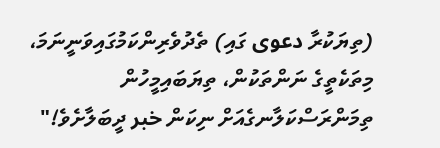(ތިޔަކުރާ دعوى ގައި) ތެދުވެރިންކަމުގައިވަނީނަމަ، މިތަކެތީގެ ނަންތަކުން، ތިޔަބައިމީހުން
ތިމަންރަސްކަލާނގެއަށް ނިކަން خبر ދީބަލާށެވެ!"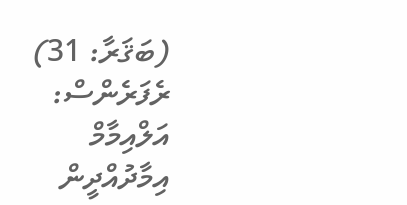(ބަޤަރާ: 31)
ރެފަރެންސް: އަލްއިމާމް އިމާދުއްދީން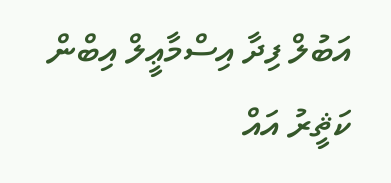އަބުލް ފިދާ އިސްމާޢީލް އިބްން ކަޘީރު އައް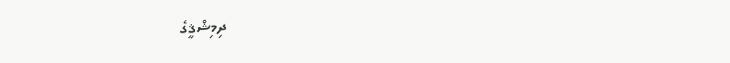ދިމިޝްޤީގެ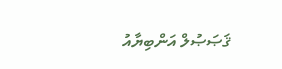ޤަޞަޞުލް އަންބިޔާއު